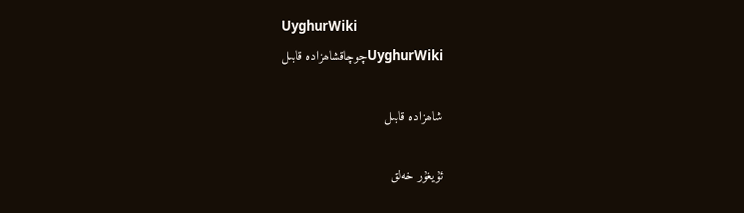UyghurWiki
UyghurWikiچوچاقشاھزادە قابىل

شاھزادە قابىل

ئۇيغۇر خەلق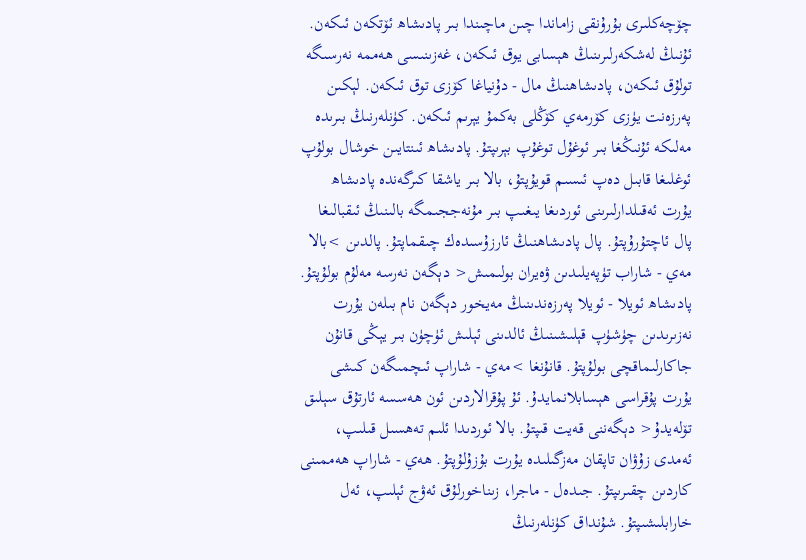چۆچەكلىرى بۇرۇنقى زاماندا چىن ماچىندا بىر پادىشاھ ئۆتكەن ئىكەن. ئۇنىڭ لەشكەرلىرىنىڭ ھېسابى يوق ئىكەن، غەزىنىسى ھەممە نەرسىگە تولۇق ئىكەن، پادىشاھنىڭ مال - دۇنياغا كۆزى توق ئىكەن. لېكىن پەرزەنت يۈزى كۆرمەي كۆڭلى بەكمۇ يېرىم ئىكەن. كۈنلەرنىڭ بىرىدە مەلىكە ئۇنىڭغا بىر ئوغۇل توغۇپ بېرىپتۇ. پادىشاھ ئىنتايىن خوشال بولۇپ ئوغلىغا قابىل دەپ ئىسىم قويۇپتۇ، بالا بىر ياشقا كىرگەندە پادىشاھ يۇرت ئەقىلدارلىرىنى ئوردىغا يىغىپ بىر مۇنەججىمگە بالىنىڭ ئىقبالىغا پال ئاچتۇرۇپتۇ. پال پادىشاھنىڭ ئارزۇسىدەك چىقماپتۇ. پالدىن >بالا مەي - شاراب تۈپەيلىدىن ۋەيران بولىمىش< دېگەن نەرسە مەلۇم بولۇپتۇ. پادىشاھ ئويلا - ئويلا پەرزەندىنىڭ مەيخور دېگەن نام بىلەن يۇرت نەزىرىدىن چۈشۈپ قېلىشىنىڭ ئالدىنى ئېلىش ئۈچۈن بىر يېڭى قانۇن جاكارلىماقچى بولۇپتۇ. قانۇنغا >مەي - شاراپ ئىچمىگەن كىشى يۇرت پۇقراسى ھېسابلانمايدۇ. ئۇ پۇقرالاردىن ئون ھەسسە ئارتۇق سېلىق تۆلەيدۇ< دېگەننى قەيت قىپتۇ. بالا ئوردىدا ئلىم تەھسىل قىلىپ، ئەمدى زۇۋان تاپقان مەزگىلىدە يۇرت بۇزۇلۇپتۇ. ھەي - شاراپ ھەممىنى كاردىن چقىرىپتۇ. جىدەل - ماجرا، زىناخورلۇق ئەۋج ئېلىپ، ئەل خارابلىشىپتۇ. شۇنداق كۈنلەرنىڭ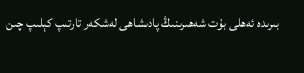بىرىدە ئەھلى بۇت شەھىرىنىڭ پادىشاھى لەشكەر تارتىپ كېلىپ چىن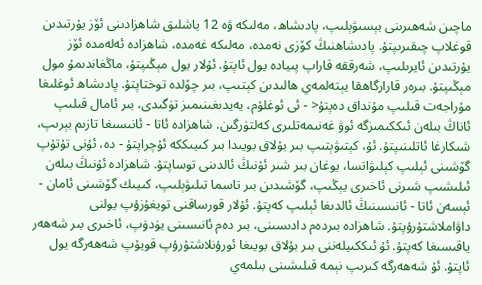ماچىن شەھىرىنى بېسىۋېلىپ، پادىشاھ، مەلىكە ۋە 12 ياشلىق شاھزادىنى ئۆز يۇرتىدىن قوغلاپ چىقىرىپتۇ. پادىشاھنىڭ كۆزى نەمدە، مەلىكە غەمدە، شاھزادە ئەلەمدە ئۆز يۇرتىدىن ئايرىلىپ، شەرققە قاراپ پىيادە يول ئاپتۇ. ئۇلار يول مېڭىپتۇ، ماڭغاندىمۇ مول مېڭىپتۇ. بىرەر قارارگاھقا يېتەلمەي ھالىدىن كېتىپ، بىر چۆلدە توختاپتۇ. پادىشاھ ئوغلىغا مۇراجەت قىلىپ مۇنداق دەپتۇ< - ئى ئوغلۇم، يەيدىغىنىمىز تۈگىدى، بىر ئامال قىلىپ ئاناڭ بىلەن ئىككىمىزگە ئوۋ غەنىمەتلىرى كەلتۈرگىن. شاھزادە ئاتا - ئانىسىغا تازىم بېرىپ، شىكارغا ئاتلىنىپتۇ. ئۇ، كېتىۋېتىپ بىر بۇلاق بويىدا بىر كىيىككە ئۇچراپتۇ - دە، ئۇنى تۇتۇپ گۆشىنى ئېلىپ كېلىۋاتسا، يوغان بىر شىر ئۇنىڭ ئالدىنى توساپتۇ. شاھزادە ئۇنىڭ بىلەن ئىلىشىپ شىرنى ئاخىرى يېڭىپ، گۆشىدىن بىر تاسما تىلىۋېلىپ، كىيىك گۆشىنى ئامان - ئېسەن ئاتا - ئانىسىنىڭ ئالدىغا ئېلىپ كەپتۇ. ئۇلار قورساقنى تويغۇزۇپ يولنى داۋاملاشتۇرۇپتۇ. شاھزادە بىردەم دادىسىنى، بىر دەم ئانىسىنى يۈدۈپ، ئاخىرى بىر شەھەر ياقىسىغا كەپتۇ. ئۇ ئىككىيلەننى بىر بۇلاق بويىغا ئورۇنلاشتۇرۇپ قويۇپ شەھەرگە يول ئاپتۇ. ئۇ شەھەرگە كىرىپ نېمە قىلىشىنى بىلمەي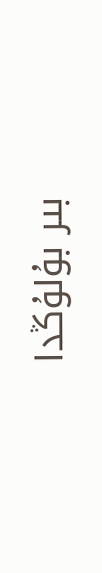بىر بۇلۇڭدا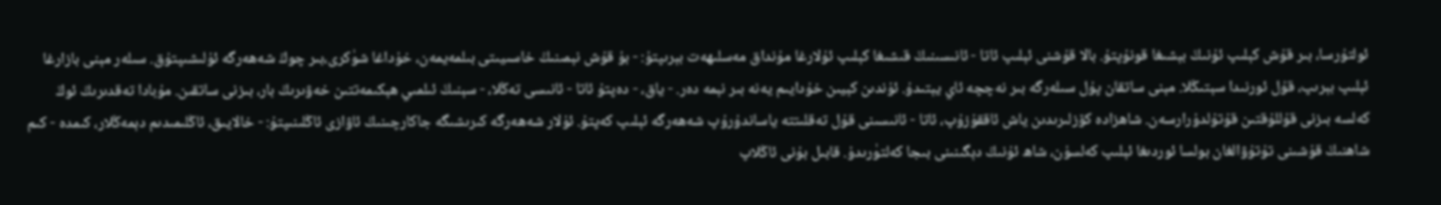ئولتۇرسا، بىر قۇش كېلىپ ئۇنىڭ بېشىغا قونۇپتۇ. بالا قۇشنى ئېلىپ ئاتا - ئانىسىنىڭ قىشىغا كېلىپ ئۇلارغا مۇنداق مەسلىھەت بېرىپتۇ: - بۇ قۇش نېمىنىڭ خاسىيىتى بىلمەيمەن، خۇداغا شۈكرى،بىر چوڭ شەھەرگە ئۇلىشىپتۇق. سىلەر مېنى بازارغا ئېلىپ بېرىپ، قۇل ئورنىدا سېتىڭلا. مېنى ساتقان پۇل سىلەرگە بىر نەچچە ئاي يېتىدۇ. ئۇندىن كېيىن خۇدايىم يەنە بىر نېمە دەر. - ياق، - دەپتۇ ئاتا - ئانىسى تەڭلا، - سېنىڭ ئىلمىي ھېكىمەتتىن خەۋىرىڭ بار، بىزنى ساتقىن. مۇبادا تەقدىرىڭ ئوڭ كەلسە بىزنى قۇللۇقتىن قۇتۇلدۇرارسەن. شاھزادە كۆزلىرىدىن ياش ئاققۇزۇپ، ئاتا - ئانىسىنى قۇل تەقلىتتە ياساندۇرۇپ شەھەرگە ئېلىپ كەپتۇ. ئۇلار شەھەرگە كىرىشىگە جاكارچىنىڭ ئاۋازى ئاڭلىنىپتۇ: - خالايىق، ئاڭلىمىدىم دېمەڭلار، كىمدە - كىم شاھنىڭ قۇشىنى تۇتۇۋالغان بولسا ئوردىغا ئېلىپ كەلسۇن، شاھ ئۇنىڭ دېگىنىنى بىجا كەلتۈرىدۇ. قابىل بۇنى ئاڭلاپ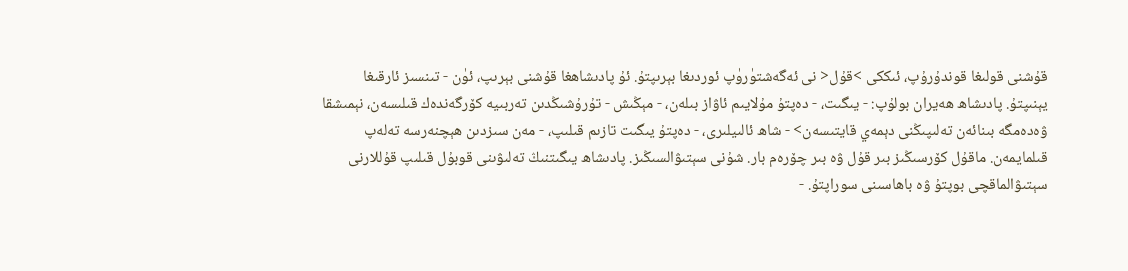قۇشنى قولىغا قوندۇرۇپ، ئىككى >قۇل< نى ئەگەشتۈرۈپ ئوردىغا بېرىپتۇ. ئۇ پادىشاھغا قۇشنى بېرىپ، ئۈن - تىنسىز ئارقىغا يېنىپتۇ. پادىشاھ ھەيران بولۇپ: - يىگىت، - دەپتۇ مۇلايىم ئاۋاز بىلەن، - مېڭىش - تۇرۇشىڭدىن تەربىيە كۆرگەندەك قىلىسەن، نېمىشقا ۋەدەمگە بىنائەن تەلىپىڭنى دېمەي قايتىسەن> - شاھ ئالىيلىرى، - دەپتۇ يىگىت تازىم قىلىپ، - مەن سىزدىن ھېچنەرسە تەلەپ قىلمايمەن. ماقۇل كۆرسىڭىز بىر قۇل ۋە بىر چۆرەم بار. شۇنى سېتىۋالسىڭىز. پادىشاھ يىگىتنىڭ تەلىۋىنى قوبۇل قىلىپ قۇللارنى سېتىۋالماقچى بوپتۇ ۋە باھاسىنى سوراپتۇ. -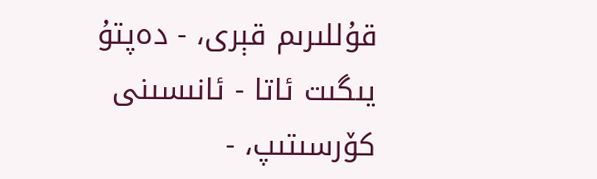قۇللىرىم قېرى، - دەپتۇ يىگىت ئاتا - ئانىسىنى كۆرسىتىپ، -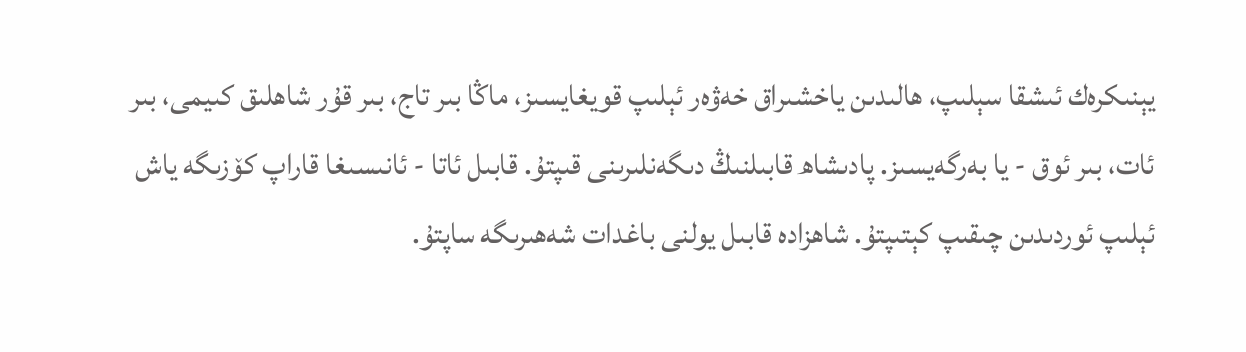يېنىكرەك ئىشقا سېلىپ، ھالىدىن ياخشىراق خەۋەر ئېلىپ قويغايسىز، ماڭا بىر تاج، بىر قۇر شاھلىق كىيمى، بىر ئات، بىر ئوق - يا بەرگەيسىز. پادىشاھ قابىلنىڭ دىگەنلىرىنى قىپتۇ. قابىل ئاتا - ئانىسىغا قاراپ كۆزىگە ياش ئېلىپ ئوردىدىن چىقىپ كېتىپتۇ. شاھزادە قابىل يولنى باغدات شەھىرىگە ساپتۇ.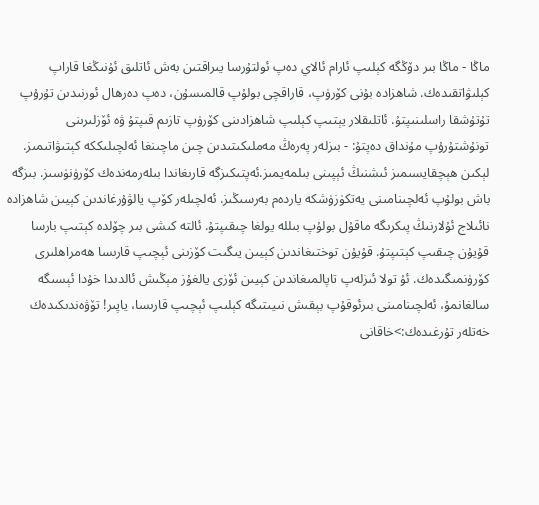ماڭا - ماڭا بىر دۆڭگە كېلىپ ئارام ئالاي دەپ ئولتۇرسا يىراقتىن بەش ئاتلىق ئۇنىڭغا قاراپ كېلىۋاتقىدەك. شاھزادە بۇنى كۆرۈپ، قاراقچى بولۇپ قالمىسۇن، دەپ دەرھال ئورنىدىن تۇرۇپ تۇتۇشقا راسلىنىپتۇ. ئاتلىقلار يېتىپ كېلىپ شاھزادىنى كۆرۈپ تازىم قىپتۇ ۋە ئۆزلىرىنى تونۇشتۇرۇپ مۇنداق دەپتۇ: - بىزلەر پەرەڭ مەملىكىتىدىن چىن ماچىنغا ئەلچىلىككە كېتىۋاتىمىز. لېكىن ھېچقايسىمىز ئىشنىڭ ئېپىنى بىلمەيمىز.ئەپتىكىزگە قارىغاندا بىلەرمەندەك كۆرۈنۈسىز. بىزگە باش بولۇپ ئەلچىنامىنى يەتكۈزۈشكە ياردەم بەرسىڭىز. ئەلچىلەر كۆپ يالۋۇرغاندىن كېيىن شاھزادە نائىلاج ئۇلارنىڭ پىكرىگە ماقۇل بولۇپ بىللە يولغا چىقىپتۇ. ئالتە كىشى بىر چۆلدە كېتىپ بارسا قۇيۇن چىقىپ كېتىپتۇ. قۇيۇن توختىغاندىن كېيىن يىگىت كۆزىنى ئېچىپ قارىسا ھەمراھلىرى كۆرۈنمىگىدەك. ئۇ تولا ئىزلەپ تاپالمىغاندىن كېيىن ئۆزى يالغۇز مېڭىش ئالدىدا خۇدا ئېسىگە سالغانمۇ، ئەلچىنامىنى بىرئوقۇپ بېقىش نىيىتىگە كېلىپ ئېچىپ قارىسا، ياپىر! تۆۋەندىكىدەك خەتلەر تۇرغىدەك:>خاقانى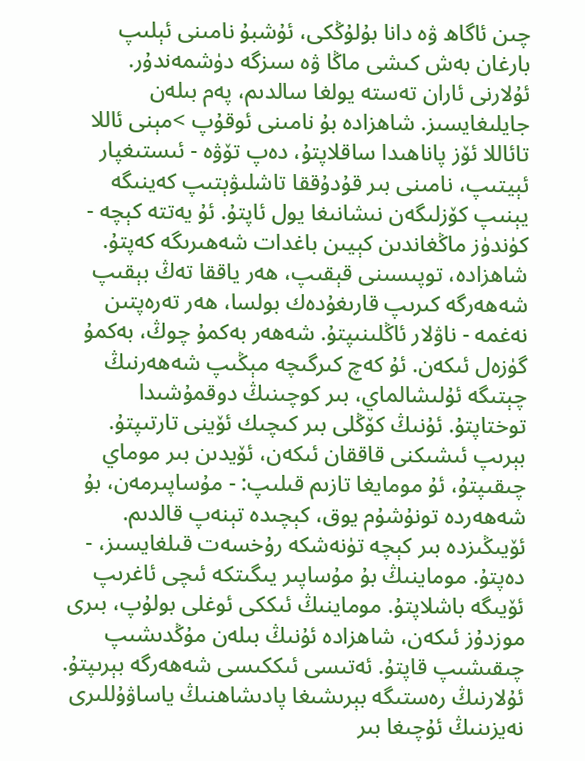چىن ئاگاھ ۋە دانا بۇلۇڭكى، ئۇشبۇ نامىنى ئېلىپ بارغان بەش كىشى ماڭا ۋە سىزگە دۈشمەندۇر. ئۇلارنى ئاران تەستە يولغا سالدىم، پەم بىلەن جايلىغايسىز. شاھزادە بۇ نامىنى ئوقۇپ >مېنى ئاللا تائاللا ئۆز پاناھىدا ساقلاپتۇ، دەپ تۆۋە - ئىستىغپار ئېيتىپ، نامىنى بىر قۇدۇققا تاشلىۋېتىپ كەينىگە يېنىپ كۆزلىگەن نىشانىغا يول ئاپتۇ. ئۇ يەتتە كېچە - كۈندۈز ماڭغاندىن كېيىن باغدات شەھىرىگە كەپتۇ. شاھزادە، توپىسىنى قېقىپ، ھەر ياققا تەڭ بېقىپ شەھەرگە كىرىپ قارىغۇدەك بولسا، ھەر تەرەپتىن نەغمە - ناۋلار ئاڭلىنىپتۇ. شەھەر بەكمۇ چوڭ، بەكمۇ گۈزەل ئىكەن. ئۇ كەچ كىرگىچە مېڭىپ شەھەرنىڭ چېتىگە ئۇلىشالماي، بىر كوچىنىڭ دوقمۇشىدا توختاپتۇ. ئۇنىڭ كۆڭلى بىر كىچىك ئۆينى تارتىپتۇ. بېرىپ ئىشىكنى قاققان ئىكەن، ئۆيدىن بىر موماي چىقىپتۇ، ئۇ مومايغا تازىم قىلىپ: - مۇساپىرمەن، بۇ شەھەردە تونۇشۇم يوق، كېچىدە تېنەپ قالدىم. ئۆيىڭىزدە بىر كېچە تۈنەشكە رۇخسەت قىلغايسىز، - دەپتۇ. موماينىڭ بۇ مۇساپىر يىگىتكە ئىچى ئاغرىپ ئۆيىگە باشلاپتۇ. موماينىڭ ئىككى ئوغلى بولۇپ، بىرى موزدۇز ئىكەن، شاھزادە ئۇنىڭ بىلەن مۇڭدىشىپ چىقىشىپ قاپتۇ. ئەتىسى ئىككىسى شەھەرگە بېرىپتۇ. ئۇلارنىڭ رەستىگە بېرىشىغا پادىشاھنىڭ ياساۋۇللىرى نەيزىنىڭ ئۇچىغا بىر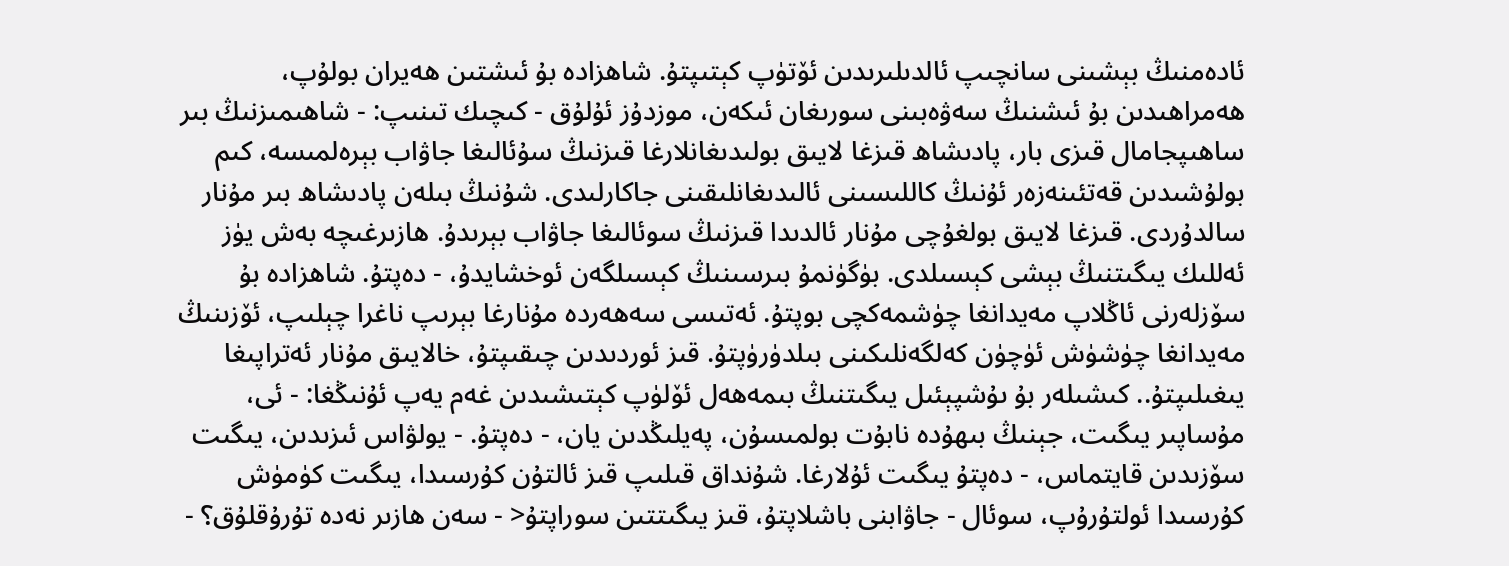ئادەمنىڭ بېشىنى سانچىپ ئالدىلىرىدىن ئۆتۈپ كېتىپتۇ. شاھزادە بۇ ئىشتىن ھەيران بولۇپ، ھەمراھىدىن بۇ ئىشنىڭ سەۋەبىنى سورىغان ئىكەن، موزدۇز ئۇلۇق - كىچىك تىنىپ: - شاھىمىزنىڭ بىر ساھىپجامال قىزى بار، پادىشاھ قىزغا لايىق بولىدىغانلارغا قىزنىڭ سۇئالىغا جاۋاب بېرەلمىسە، كىم بولۇشىدىن قەتئىنەزەر ئۇنىڭ كاللىسىنى ئالىدىغانلىقىنى جاكارلىدى. شۇنىڭ بىلەن پادىشاھ بىر مۇنار سالدۇردى. قىزغا لايىق بولغۇچى مۇنار ئالدىدا قىزنىڭ سوئالىغا جاۋاب بېرىدۇ. ھازىرغىچە بەش يۈز ئەللىك يىگىتنىڭ بېشى كېسىلدى. بۈگۈنمۇ بىرسىنىڭ كېسىلگەن ئوخشايدۇ، - دەپتۇ. شاھزادە بۇ سۆزلەرنى ئاڭلاپ مەيدانغا چۈشمەكچى بوپتۇ. ئەتىسى سەھەردە مۇنارغا بېرىپ ناغرا چېلىپ، ئۆزىنىڭ مەيدانغا چۈشۈش ئۈچۈن كەلگەنلىكىنى بىلدۈرۈپتۇ. قىز ئوردىدىن چىقىپتۇ، خالايىق مۇنار ئەتراپىغا يىغىلىپتۇ.. كىشىلەر بۇ ىۇشپېئىل يىگىتنىڭ بىمەھەل ئۆلۈپ كېتىشىدىن غەم يەپ ئۇنىڭغا: - ئى، مۇساپىر يىگىت، جېنىڭ بىھۇدە نابۇت بولمىسۇن، پەيلىڭدىن يان، - دەپتۇ. - يولۋاس ئىزىدىن، يىگىت سۆزىدىن قايتماس، - دەپتۇ يىگىت ئۇلارغا. شۇنداق قىلىپ قىز ئالتۇن كۇرسىدا، يىگىت كۈمۈش كۇرسىدا ئولتۇرۇپ، سوئال - جاۋابنى باشلاپتۇ، قىز يىگىتتىن سوراپتۇ< - سەن ھازىر نەدە تۇرۇقلۇق؟ -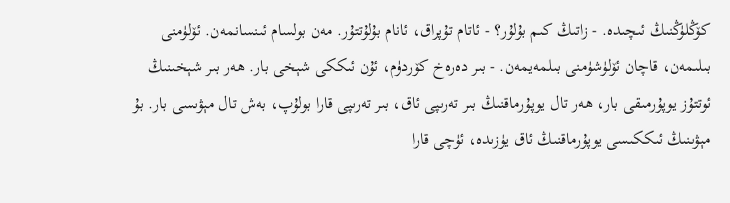كۆڭلۈڭنىڭ ئىچىدە. - زاتىڭ كىم بۇلۇر؟ - ئاتام تۇپراق، ئانام بۇلۇتتۇر. مەن بولسام ئىنسانمەن. ئۆلۈمنى بىلىمەن، قاچان ئۆلۈشۈمنى بىلمەيمەن. - بىر دەرەخ كۆردۈم، ئۇن ئىككى شېخى بار. ھەر بىر شېخىنىڭ ئوتتۇز يوپۇرمىقى بار، ھەر تال يوپۇرماقنىڭ بىر تەرىپى ئاق، بىر تەرىپى قارا بولۇپ، بەش تال مېۋىسى بار. بۇ مېۋىنىڭ ئىككىسى يوپۇرماقنىڭ ئاق يۈزىدە، ئۈچى قارا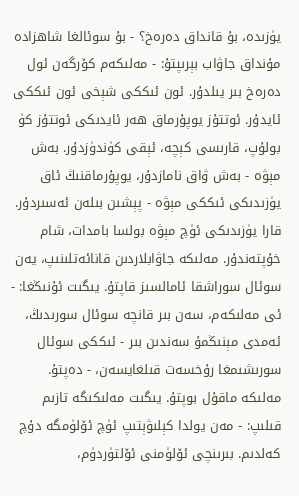يۈزىدە، بۇ قانداق دەرەخ؟ - بۇ سوئالغا شاھزادە مۇنداق جاۋاب بېرىپتۇ: - مەلىكەم كۆرگەن ئول دەرەخ بىر يىلدۇر. ئون ئىككى شېخى ئون ئىككى ئايدۇر. ئوتتۇز يوپۇرماق ھەر ئايدىكى ئوتتۇز كۈ بولۇپ، قارىسى كېچە، ئېقى كۈندۈزدۇر. بەش مېۋە - بەش ۋاق نامازدۇر، يوپۇرماقنىڭ ئاق يۈزىدىكى ئىككى مېۋە - پېشىن بىلەن ئەسىردۇر. قارا يۈزىدىكى ئۈچ مېۋە بولسا بامدات، شام خۇپتەندۇر. مەلىكە جاۋابلاردىن قانائەتلىنىپ، يەن سوئال سوراشقا ئامالسىز قاپتۇ. يىگىت ئۇنىڭغا: - ئى مەلىكەم، سەن بىر قانچە سوئال سورىدىڭ، ئەمدى مېنىڭمۇ سەندىن بىر - ئىككى سوئال سورىشىمغا رۇخسەت قىلغايسەن، - دەپتۇ. مەلىكە ماقۇل بوپتۇ. يىگىت مەلىكىگە تازىم قىلىپ: - مەن يولدا كېلىۋېتىپ ئۈچ ئۆلۈمگە دۇچ كەلدىم. بىرىنچى ئۆلۈمنى ئۆلتۈردۈم،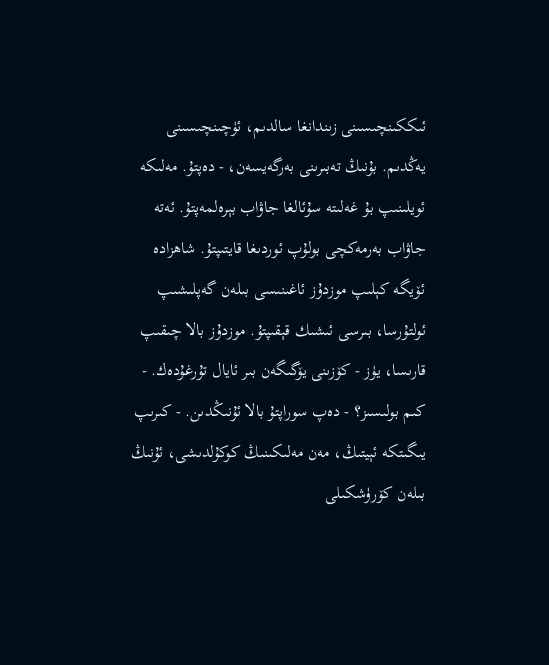ئىككىنچىسىنى زىندانغا سالدىم، ئۈچىنچىسىنى يەڭدىم. بۇنىڭ تەبىرىنى بەرگەيسەن، - دەپتۇ. مەلىكە ئويلىنىپ بۇ غەلىتە سۇئالغا جاۋاب بېرەلمەپتۇ. ئەتە جاۋاب بەرمەكچى بولۇپ ئوردىغا قايتىپتۇ. شاھزادە ئۆيگە كېلىپ موزدۇز ئاغىنىسى بىلەن گەپلىشىپ ئولتۇرسا، بىرسى ئىشىك قېقىپتۇ. موزدۇز بالا چىقىپ قارىسا، يۈز - كۆزىنى يۆگىگەن بىر ئايال تۇرغۇدەك. - كىم بولىسىز؟ - دەپ سوراپتۇ بالا ئۇنىڭدىن. - كىرىپ يىگىتكە ئېيتىڭ، مەن مەلىكىنىڭ كوكۇلدىشى، ئۇنىڭ بىلەن كۆرۈشكىلى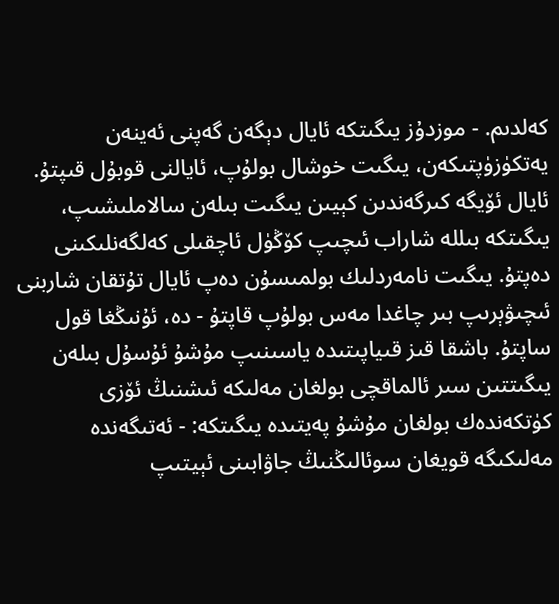كەلدىم. - موزدۇز يىگىتكە ئايال دېگەن گەپنى ئەينەن يەتكۈزۈپتىكەن، يىگىت خوشال بولۇپ، ئايالنى قوبۇل قىپتۇ. ئايال ئۆيگە كىرگەندىن كېيىن يىگىت بىلەن سالاملىشىپ، يىگىتكە بىللە شاراب ئىچىپ كۆڭۈل ئاچقىلى كەلگەنلىكىنى دەپتۇ. يىگىت نامەردلىك بولمىسۇن دەپ ئايال تۇتقان شاربنى ئىچىۋېرىپ بىر چاغدا مەس بولۇپ قاپتۇ - دە، ئۇنىڭغا قول ساپتۇ. باشقا قىز قىياپىتىدە ياسىنىپ مۇشۇ ئۇسۇل بىلەن يىگىتتىن سىر ئالماقچى بولغان مەلىكە ئىشنىڭ ئۆزى كۈتكەندەك بولغان مۇشۇ پەيتىدە يىگىتكە: - ئەتىگەندە مەلىكىگە قويغان سوئالىڭنىڭ جاۋابىنى ئېيتىپ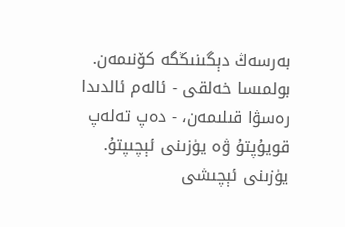بەرسەڭ دېگىنىڭگە كۆنىمەن. بولمىسا خەلقى - ئالەم ئالدىدا رەسۋا قىلىمەن، - دەپ تەلەپ قويۇپتۇ ۋە يۈزىنى ئېچىپتۇ. يۈزىنى ئېچىشى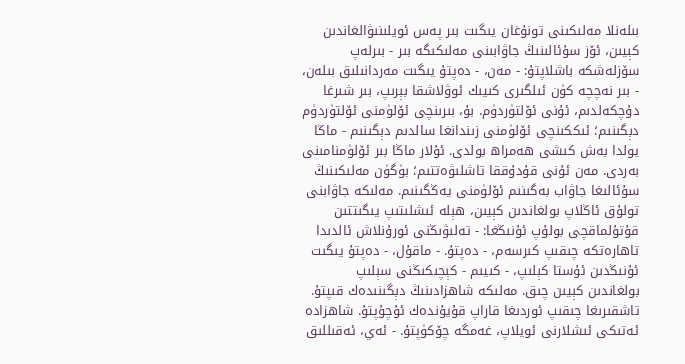بىلەنلا مەلىكىنى تونۇغان يىگىت بىر پەس ئويلىنىۋالغاندىن كېيىن، ئۆز سۇئالىنىڭ جاۋابىنى مەلىكىگە بىر - بىرلەپ سۆزلەشكە باشلاپتۇ: - مەن، - دەپتۇ يىگىت مەردانىلىق بىلەن، - بىر نەچچە كۈن ئىلگىرى كىيىك ئوۋلاشقا بېرىپ، بىر شىرغا دۇچكەلدىم، ئۇنى ئۆلتۈردۈم. بۇ، بىرىنچى ئۆلۈمنى ئۆلتۈردۈم دېگىنىم؛ ئىككىنچى ئۆلۈمنى زىندانغا سالدىم دېگىنىم - ماڭا يولدا بەش كىشى ھەمراھ بولدى. ئۇلار ماڭا بىر ئۆلۈمنامىنى بەردى. مەن ئۇنى قۇدۇققا تاشلىۋەتتىم؛ بۈگۈن مەلىكىنىڭ سۇئالىغا جاۋاب بەگىنىم ئۆلۈمنى يەڭگىنىم. مەلىكە جاۋابنى تولۇق ئاڭلاپ بولغاندىن كېيىن، ھېلە ئىشلىتىپ يىگىتتىن قۇتۇلماقچى بولۇپ ئۇنىڭغا: - تەلىۋىڭنى ئورۇنلاش ئالدىدا تاھارەتكە چىقىپ كىرسەم، - دەپتۇ. - ماقۇل، - دەپتۇ يىگىت ئۇنىڭدىن ئۇستا كېلىپ، - كىيىم - كېچىكىڭنى سېلىپ بولغاندىن كېيىن چىق. مەلىكە شاھزادىنىڭ دېگىنىدەك قىپتۇ. تاشقىرىغا چىقىپ ئوردىغا قاراپ قۇيۇندەك ئۇچۇپتۇ. شاھزادە ئەتىكى ئىشلارنى ئويلاپ، غەمگە چۆكۈپتۇ. - ئەي، ئەقىللىق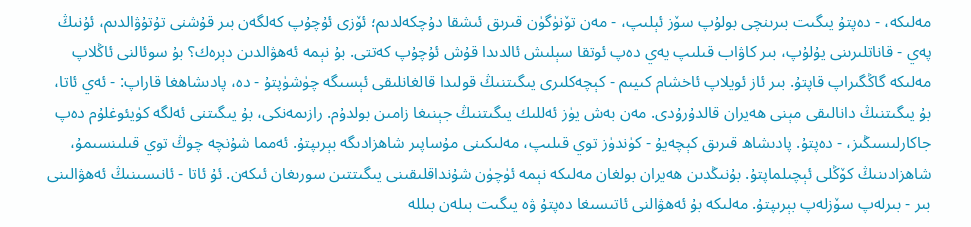مەلىكە، - دەپتۇ يىگىت بىرىنچى بولۇپ سۆز ئېلىپ، - مەن تۆنۈگۈن قىرىق ئىشقا دۇچكەلدىم؛ ئۆزى ئۇچۇپ كەلگەن بىر قۇشنى تۇتۇۋالدىم، ئۇنىڭ پەي - قاناتلىرىنى يۇلۇپ، بىر كاۋاب قىلىپ يەي دەپ ئوتقا سېلىش ئالدىدا قۇش ئۇچۇپ كەتتى. بۇ نېمە ئەھۋالدىن دېرەك؟ بۇ سوئالنى ئاڭلاپ مەلىكە گاڭگىراپ قاپتۇ. بىر ئاز ئويلاپ ئاخشام كىيىم - كېچەكلىرى يىگىتنىڭ قولىدا قالغانلىقى ئېسىگە چۈشۈپتۇ - دە، پادىشاھغا قاراپ: - ئەي ئاتا، بۇ يىگىتنىڭ دانالىقى مېنى ھەيران قالدۇرۇدى. مەن بەش يۈز ئەللىك يىگىتنىڭ جېنىغا زامىن بولدۇم. رازىمەنكى، بۇ يىگىتنى ئەلگە كۈيئوغلۇم دەپ جاكارلىسىڭىز، - دەپتۇ. پادىشاھ قىرىق كېچەيۇ - كۈندۈز توي قىلىپ، مەلىكىنى مۇساپىر شاھزادىگە بېرىپتۇ. ئەمما شۇنچە چوڭ توي قىلىنسىمۇ، شاھزادىنىڭ كۆڭلى ئېچىلماپتۇ. بۇنىڭدىن ھەيران بولغان مەلىكە نېمە ئۈچۈن شۇنداقلىقىنى يىگىتتىن سورىغان ئىكەن. ئۇ ئاتا - ئانىسىنىڭ ئەھۋالىنى بىر - بىرلەپ سۆزلەپ بېرىپتۇ. مەلىكە بۇ ئەھۋالنى ئاتىسىغا دەپتۇ ۋە يىگىت بىلەن بىللە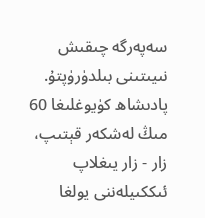سەپەرگە چىقىش نىيىتىنى بىلدۈرۈپتۇ. پادىشاھ كۈيوغلىغا 60 مىڭ لەشكەر قېتىپ، زار - زار يىغلاپ ئىككىيلەننى يولغا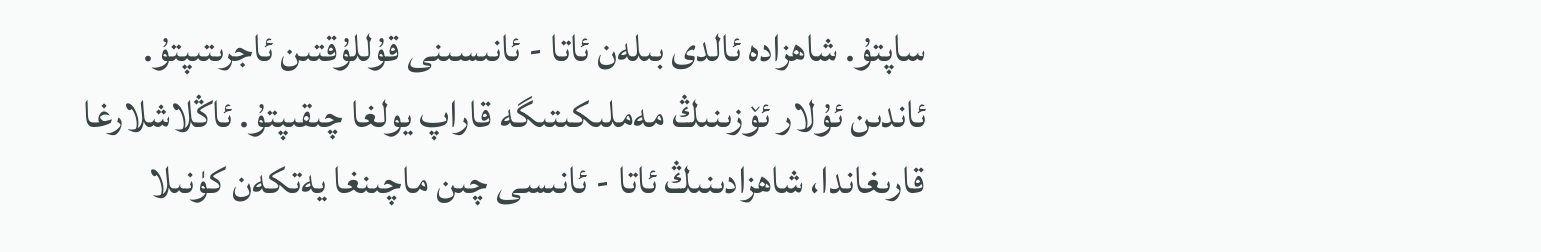ساپتۇ. شاھزادە ئالدى بىلەن ئاتا - ئانىسىنى قۇللۇقتىن ئاجرىتىپتۇ. ئاندىن ئۇلار ئۆزىنىڭ مەملىكىتىگە قاراپ يولغا چىقىپتۇ. ئاڭلاشلارغا قارىغاندا، شاھزادىنىڭ ئاتا - ئانىسى چىن ماچىنغا يەتكەن كۈنىلا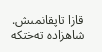قازا تاپقانمىش. شاھزادە تەختكە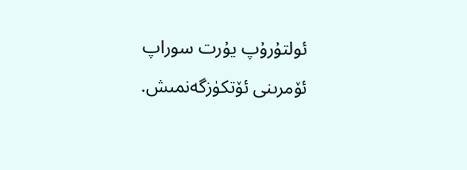ئولتۇرۇپ يۇرت سوراپ ئۆمرىنى ئۆتكۈزگەنمىش.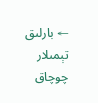← بارلىق تېمىلار چوچاق